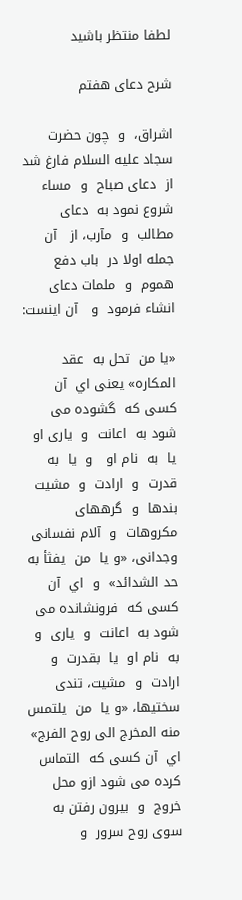لطفا منتظر باشید

شرح دعای هفتم

اشراق،  ‌و‌  چون حضرت سجاد عليه السلام فارغ شد از‌  دعاى صباح  ‌و‌  مساء شروع نمود به‌  دعاى مطالب  ‌و‌  مآرب، از‌   ‌آن جمله اولا در‌  باب دفع هموم  ‌و‌  ملمات دعاى انشاء فرمود  ‌و‌   ‌آن اينست:

«يا من‌  تحل به‌  عقد المكاره» يعنى اي‌  ‌آن كسى كه‌  گشوده مى‌ شود به‌  اعانت  ‌و‌  يارى او‌  يا‌  به‌  نام او‌   ‌و‌  يا‌  به‌  قدرت  ‌و‌  ارادت  ‌و‌  مشيت بندها  ‌و‌  گرههاى مكروهات  ‌و‌  آلام نفسانى وجدانى، «و يا‌  من‌  يفثأ به‌  حد الشدائد»  و‌  اي‌  ‌آن كسى كه‌  فرونشانده مى‌ شود به‌  اعانت  ‌و‌  يارى  ‌و‌  به‌  نام او‌  يا‌  بقدرت  ‌و‌  ارادت  ‌و‌  مشيت، تندى سختيها، «و يا‌  من‌  يلتمس منه المخرج الى روح الفرج» اي‌  ‌آن كسى كه‌  التماس كرده مى‌ شود ازو محل خروج  ‌و‌  بيرون رفتن به‌  سوى روح سرور  ‌و‌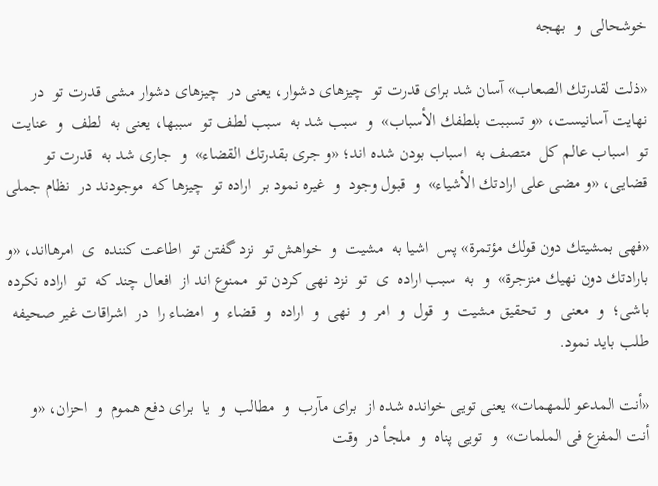خوشحالى  ‌و‌  بهجه

«ذلت لقدرتك الصعاب» آسان شد براى قدرت تو‌  چيزهاى دشوار، يعنى در‌  چيزهاى دشوار مشى قدرت تو‌  در‌  نهايت آسانيست، «و تسببت بلطفك الأسباب»  و‌  سبب شد به‌  سبب لطف تو‌  سببها، يعنى به‌  لطف  ‌و‌  عنايت تو‌  اسباب عالم كل‌  متصف به‌  اسباب بودن شده اند؛ «و جرى بقدرتك القضاء»  و‌  جارى شد به‌  قدرت تو‌  قضايى، «و مضى على ارادتك الأشياء»  و‌  قبول وجود  ‌و‌  غيره نمود بر‌  اراده تو‌  چيزها كه‌  موجودند در‌  نظام جملى

«فهى بمشيتك دون قولك مؤتمرة» پس‌  اشيا به‌  مشيت  ‌و‌  خواهش تو‌  نزد گفتن تو‌  اطاعت كننده  ‌ى‌  امرهااند، «و بارادتك دون نهيك منزجرة»  و‌  به‌  سبب اراده  ‌ى‌  تو‌  نزد نهى كردن تو‌  ممنوع اند از‌  افعال چند كه‌  تو‌  اراده نكرده باشى؛  ‌و‌  معنى  ‌و‌  تحقيق مشيت  ‌و‌  قول  ‌و‌  امر  ‌و‌  نهى  ‌و‌  اراده  ‌و‌  قضاء  ‌و‌  امضاء را‌  در‌  اشراقات غير صحيفه طلب بايد نمود.

«أنت المدعو للمهمات» يعنى تويى خوانده شده از‌  براى مآرب  ‌و‌  مطالب  ‌و‌  يا‌  براى دفع هموم  ‌و‌  احزان، «و أنت المفزع فى الملمات»  و‌  تويى پناه  ‌و‌  ملجأ در‌  وقت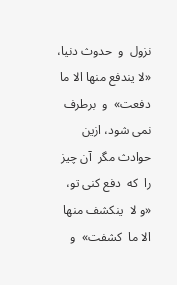نزول  ‌و‌  حدوث دنيا، «لا يندفع منها الا ما‌  دفعت»  و‌  برطرف نمى شود، ازين حوادث مگر  ‌آن چيز را‌  كه‌  دفع كنى تو، «و لا‌  ينكشف منها الا ما‌  كشفت»  و‌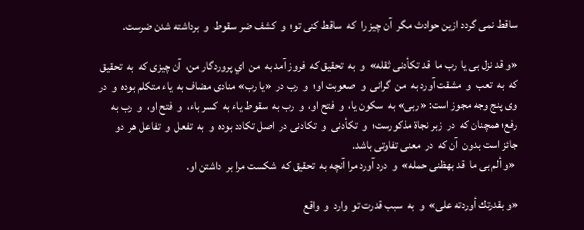ساقط نمى گردد ازين حوادث مگر  ‌آن چيز را‌  كه‌  ساقط كنى تو؛  ‌و‌  كشف ضر سقوط  ‌و‌  برداشته شدن ضرست.

«و قد نزل بى يا‌  رب ما‌  قد تكأدنى ثقله»  و‌  به‌  تحقيق كه‌  فروز آمد به‌  من‌  اي‌ پروردگار من،  ‌آن چيزى كه‌  به‌  تحقيق كه‌  به‌  تعب  ‌و‌  مشقت آورد به‌  من‌  گرانى  ‌و‌  صعوبت او؛  ‌و‌  رب در‌  «يا رب» منادى مضاف به‌  ياء متكلم بوده  ‌و‌  در‌  وى پنج وجه مجوز است: «ربى» به‌  سكون يا،  ‌و‌  فتح او،  ‌و‌  رب به‌  سقوط ياء به‌  كسر باء،  ‌و‌  فتح او،  ‌و‌  رب به‌  رفع؛ همچنان كه‌  در‌  زبر نجاة مذكورست؛  ‌و‌  تكأدنى  ‌و‌  تكادنى در‌  اصل تكادد بوده  ‌و‌  به‌  تفعل  ‌و‌  تفاعل هر‌  دو‌  جائز است بدون  ‌آن كه‌  در‌  معنى تفاوتى باشد.
 «و ألم بى ما‌  قد بهظنى حمله»  و‌  درد آورد مرا آنچه به‌  تحقيق كه‌  شكست مرا بر‌  داشتن او.

«و بقدرتك أوردته على»  و‌  به‌  سبب قدرت تو‌  وارد  ‌و‌  واقع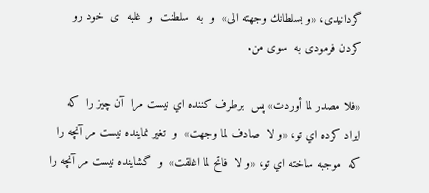گردانيدى، «و بسلطانك وجهته الى»  و‌  به‌  سلطنت  ‌و‌  غلبه  ‌ى‌  خود رو‌  كردن فرمودى به‌  سوى من.

«فلا مصدر لما أوردت» پس‌  برطرف كننده اي‌ نيست مرا  ‌آن چيز را‌  كه‌  ايراد كرده اي‌ تو، «و لا‌  صادف لما وجهت»  و‌  تغير نماينده نيست مر آنچه را‌  كه‌  موجبه ساخته اي‌ تو، «و لا‌  فاتح لما اغلقت»  و‌  گشاينده نيست مر آنچه را‌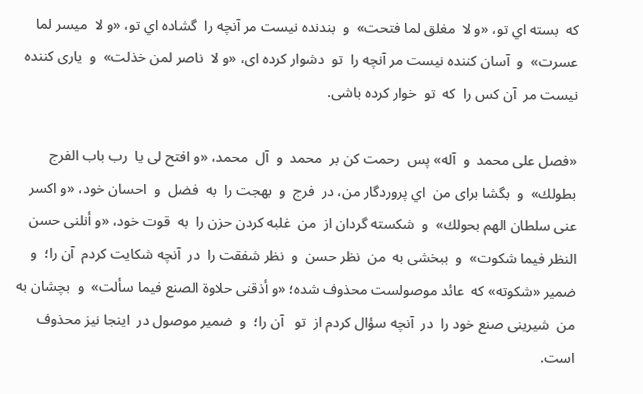كه‌  بسته اي‌ تو، «و لا‌  مغلق لما فتحت»  و‌  بندنده نيست مر آنچه را‌  گشاده اي‌ تو، «و لا‌  ميسر لما عسرت»  و‌  آسان كننده نيست مر آنچه را‌  تو‌  دشوار كرده اى، «و لا‌  ناصر لمن خذلت»  و‌  يارى كننده نيست مر  ‌آن كس را‌  كه‌  تو‌  خوار كرده باشى.

«فصل على محمد  ‌و‌  آله» پس‌  رحمت كن بر‌  محمد  ‌و‌  آل‌  محمد، «و افتح لى يا‌  رب باب الفرج بطولك»  و‌  بگشا براى من‌  اي‌ پروردگار من، در‌  فرج  ‌و‌  بهجت را‌  به‌  فضل  ‌و‌  احسان خود، «و اكسر عنى سلطان الهم بحولك»  و‌  شكسته گردان از‌  من‌  غلبه كردن حزن را‌  به‌  قوت خود، «و أنلنى حسن النظر فيما شكوت»  و‌  ببخشى به‌  من‌  نظر حسن  ‌و‌  نظر شفقت را‌  در‌  آنچه شكايت كردم  ‌آن را؛  ‌و‌  ضمير «شكوته» كه‌  عائد موصولست محذوف شده؛ «و أذقنى حلاوة الصنع فيما سألت»  و‌  بچشان به‌  من‌  شيرينى صنع خود را‌  در‌  آنچه سؤال كردم از‌  تو‌   ‌آن را؛  ‌و‌  ضمير موصول در‌  اينجا نيز محذوف است.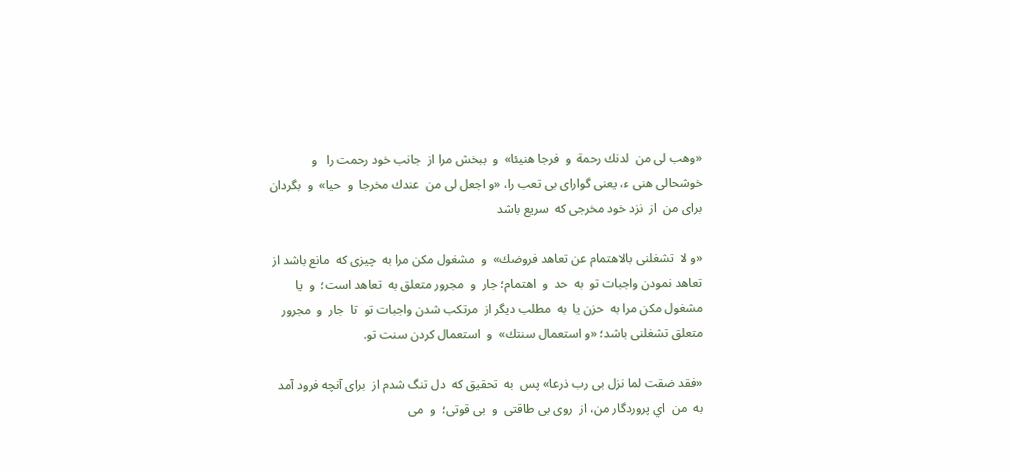«وهب لى من‌  لدنك رحمة  ‌و‌  فرجا هنيئا»  و‌  ببخش مرا از‌  جانب خود رحمت را‌   ‌و‌  خوشحالى هنى ء، يعنى گواراى بى تعب را، «و اجعل لى من‌  عندك مخرجا  ‌و‌  حيا»  و‌  بگردان براى من‌  از‌  نزد خود مخرجى كه‌  سريع باشد

«و لا‌  تشغلنى بالاهتمام عن تعاهد فروضك»  و‌  مشغول مكن مرا به‌  چيزى كه‌  مانع باشد از‌  تعاهد نمودن واجبات تو‌  به‌  حد  ‌و‌  اهتمام؛ جار  ‌و‌  مجرور متعلق به‌  تعاهد است؛  ‌و‌  يا‌  مشغول مكن مرا به‌  حزن يا‌  به‌  مطلب ديگر از‌  مرتكب شدن واجبات تو‌  تا‌  جار  ‌و‌  مجرور متعلق تشغلنى باشد؛ «و استعمال سنتك»  و‌  استعمال كردن سنت تو.

«فقد ضقت لما نزل بى رب ذرعا» پس‌  به‌  تحقيق كه‌  دل تنگ شدم از‌  براى آنچه فرود آمد به‌  من‌  اي‌ پروردگار من، از‌  روى بى طاقتى  ‌و‌  بى قوتى؛  ‌و‌  مى‌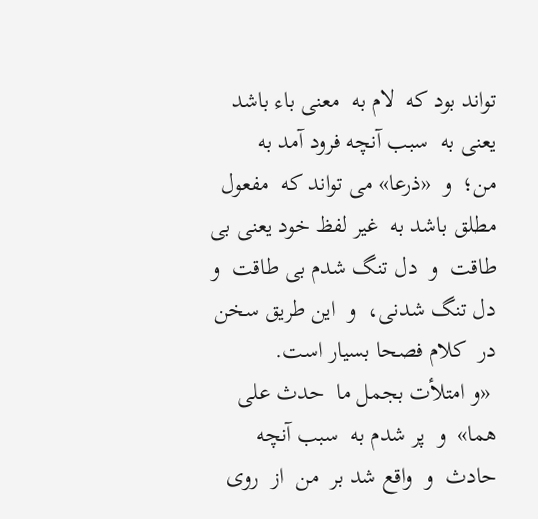تواند بود كه‌  لام به‌  معنى باء باشد يعنى به‌  سبب آنچه فرود آمد به‌  من؛  ‌و‌  «ذرعا» مى‌ تواند كه‌  مفعول مطلق باشد به‌  غير لفظ خود يعنى بى طاقت  ‌و‌  دل تنگ شدم بى طاقت  ‌و‌  دل تنگ شدنى،  ‌و‌  اين طريق سخن در‌  كلام فصحا بسيار است.
 «و امتلأت بجمل ما‌  حدث على هما»  و‌  پر شدم به‌  سبب آنچه حادث  ‌و‌  واقع شد بر‌  من‌  از‌  روى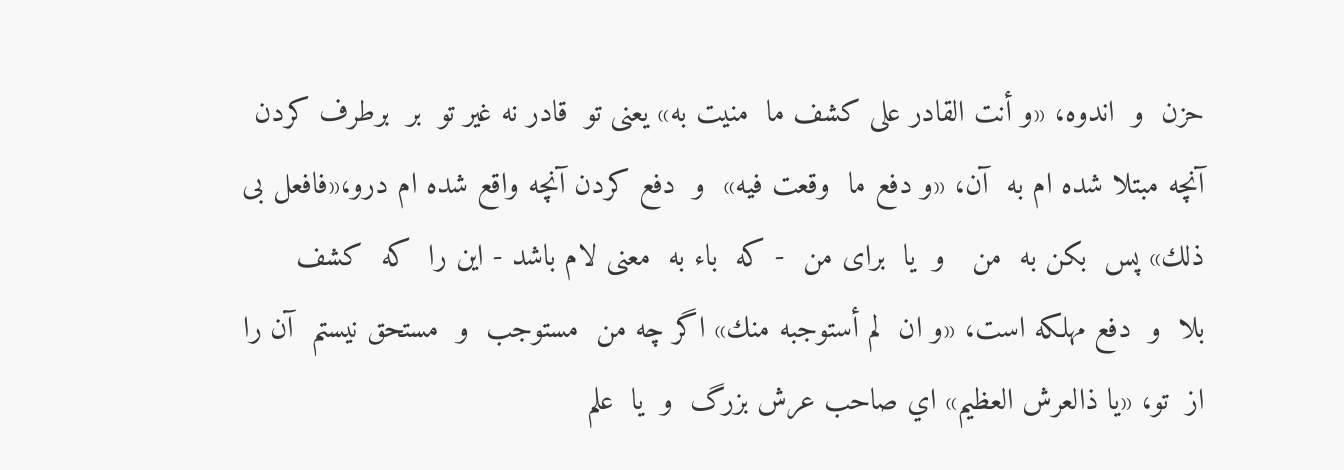حزن  ‌و‌  اندوه، «و أنت القادر على كشف ما‌  منيت به» يعنى تو‌  قادر نه غير تو‌  بر‌  برطرف كردن آنچه مبتلا شده ام به‌  آن، «و دفع ما‌  وقعت فيه»  و‌  دفع كردن آنچه واقع شده ام درو،«فافعل بى ذلك» پس‌  بكن به‌  من‌   ‌و‌  يا‌  براى من‌  - كه‌  باء به‌  معنى لام باشد - اين را‌  كه‌  كشف بلا  ‌و‌  دفع مهلكه است، «و ان‌  لم أستوجبه منك» اگر چه من‌  مستوجب  ‌و‌  مستحق نيستم  ‌آن را‌  از‌  تو، «يا ذالعرش العظيم» اي‌ صاحب عرش بزرگ  ‌و‌  يا‌  علم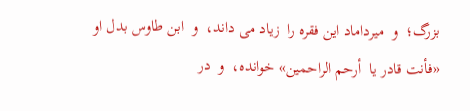بزرگ؛  ‌و‌  ميرداماد اين فقره را‌  زياد مى‌ داند،  ‌و‌  ابن طاوس بدل او‌  «فأنت قادر يا‌  أرحم الراحمين» خوانده،  ‌و‌  در‌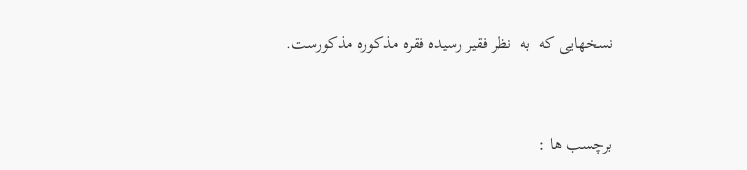نسخهايى كه‌  به‌  نظر فقير رسيده فقره مذكوره مذكورست.


برچسب ها :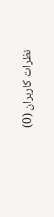نظرات کاربران (0)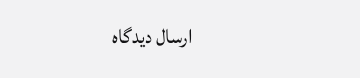ارسال دیدگاه